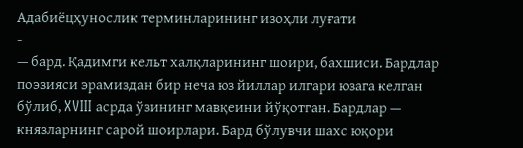Адабиёцҳунослик терминларининг изоҳли луғати
-
— бард. Қадимги кельт халқларининг шоири, бахшиси. Бардлар поэзияси эрамиздан бир неча юз йиллар илгари юзага келган бўлиб, XVIII асрда ўзининг мавқеини йўқотган. Бардлар — князларнинг сарой шоирлари. Бард бўлувчи шахс юқори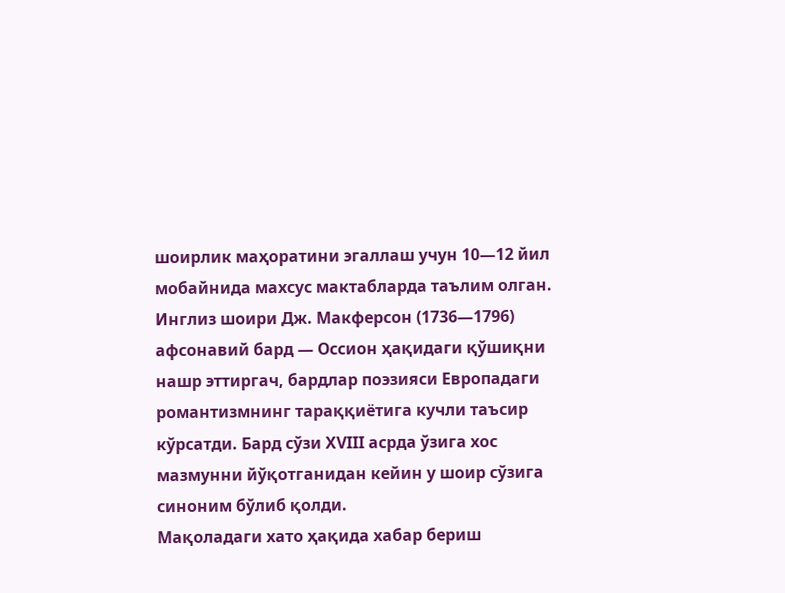шоирлик маҳоратини эгаллаш учун 10—12 йил мобайнида махсус мактабларда таълим олган. Инглиз шоири Дж. Макферсон (1736—1796) афсонавий бард — Оссион ҳақидаги қўшиқни нашр эттиргач, бардлар поэзияси Европадаги романтизмнинг тараққиётига кучли таъсир кўрсатди. Бард сўзи XVIII асрда ўзига хос мазмунни йўқотганидан кейин у шоир сўзига синоним бўлиб қолди.
Мақоладаги хато ҳақида хабар бериш